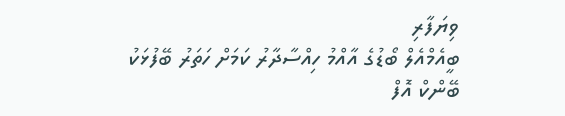ވިޔަފާރި
ބީއެމްއެލް ބޯޑުގެ އާއްމު ހިއްސާދާރު ކަމަށް ހަތަރު ބޭފުޅަކު
ބޭންކް އޮފް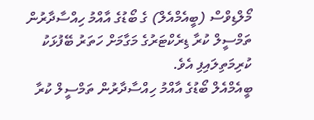މޯލްޑިވްސް (ބީއެމްއެލް) ގެ ބޯޑުގެ އާއްމު ހިއްސާދާރުން ތަމްސީލް ކުރާ ޑިރެކްޓަރުގެ މަގާމަށް ހަތަރު ބޭފުޅަކު ކުރިމަތިލައިފި އެވެ.
ބީއެމްއެލް ބޯޑުގެ އާއްމު ހިއްސާދާރުން ތަމްސީލް ކުރާ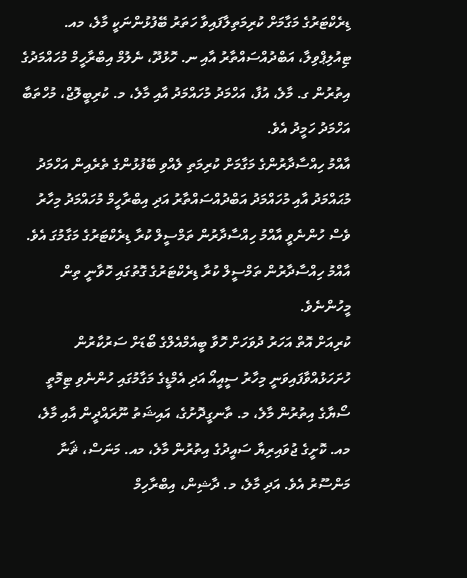ޑިރެކްޓަރުގެ މަގާމަށް ކުރިމަތިލާފައިވާ ހަތަރު ބޭފުޅުންނަކީ މާލެ، މއ. ޓިއުލިޕްވިލާ، އަބްދުއްސައްތާރު އާއި ނ. ހޮޅުދޫ، ނެލުމް އިބްރާހީމް މުހައްމަދުގެ އިތުރުން ގ. މާލެ، އުފާ، އަހްމަދު މުހައްމަދު އާއި މާލެ، މ. ކުރިބީލޮޖް، މުހްތަބާ އަހްމަދު ހަމީދު އެވެ.
އާއްމު ހިއްސާދާރުންގެ މަގާމަށް ކުރިމަތި ލެއްވި ބޭފުޅުންގެ ތެރެއިން އަހްމަދު މުޙައްމަދު އާއި މުހައްމަދު އަބްދުއްސައްތާރު އަދި އިބްރާހީމް މުހައްމަދު މިހާރު ވެސް ހުންނެވީ އާއްމު ހިއްސާދާރުން ތަމްސީލް ކުރާ ޑިރެކްޓަރުގެ މަގާމުގަ އެވެ. އާއްމު ހިއްސާދާރުން ތަމްސީލް ކުރާ ޑިރެކްޓަރުގެ ގޮތުގައި ހޮވާނީ ތިން މީހުންނެވެ.
ކުރިއަށް އޮތް އަހަރު ދުވަހަށް ހޮވާ ބީއެމްއެލްގެ ބޯޑަށް ސަރުކާރުން ހުށަހަޅުއްވާފައިވަނީ މިހާރު ސީއީއޯ އަދި އެމްޑީގެ މަގާމުގައި ހުންނެވި ޓިމޮތީ ސޯޔާގެ އިތުރުން މާލެ، މ. ތާނގީދޮށުގެ، އައިޝަތު ނޫރައްދީން އާއި މާލެ، މއ. ކޮށީގެ ޖުވައިރިޔާ ސައީދުގެ އިތުރުން މާލެ، މއ. މަނަސް، ޘަނާ މަންސޫރު އެވެ. އަދި މާލެ، މ. ދާޝިން، އިބްރާހިމް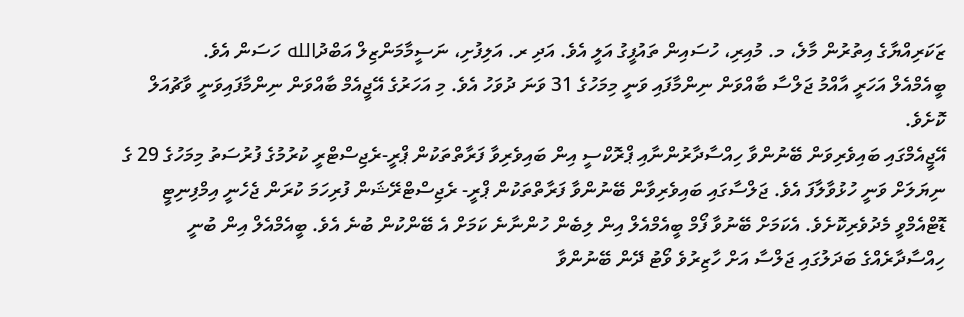ޒަކަރިއްޔާގެ އިތުރުން މާލެ، މ. މުއިރި، ހުސައިން ތައުފީގު އަލީ އެވެ. އަދި ރ. އަލިފުށި، ނަސީމާމަންޒިލް އަބްދުالله ހަސަން އެވެ.
ބީއެމްއެލް އަހަރީ އާއްމު ޖަލްސާ ބާއްވަން ނިންމާފައި ވަނީ މިމަހުގެ 31 ވަނަ ދުވަހު އެވެ. މި އަހަރުގެ އޭޖީއެމް ބާއްވަން ނިންމާފައިވަނީ ވާޗުއަލް ކޮށެވެ.
އޭޖީއެމްގައި ބައިވެރިވަން ބޭނުންވާ ހިއްސާދާރުންނާއި ޕްރޮކްސީ އިން ބައިވެރިވާ ފަރާތްތަކުން ޕްރީ-ރެޖިސްޓްރީ ކުރުމުގެ ފުރުސަތު މިމަހުގެ 29 ގެ ނިޔަލަށް ވަނީ ހުޅުވާލާފަ އެވެ. ޖަލްސާގައި ބައިވެރިވާން ބޭނުންވާ ފަރާތްތަކުން ޕްރީ- ރެޖިސްޓްރޭޝަން ފުރިހަމަ ކުރަން ޖެހެނީ އިމްފިނިޓީ ޑޮޓްއެމްވީ މެދުވެރިކޮށެވެ. އެކަމަށް ބޭނުވާ ފޯމް ބީއެމްއެލް އިން ލިބެން ހުންނާނެ ކަމަށް އެ ބޭންކުން ބުނެ އެވެ. ބީއެމްއެލް އިން ބުނީ ހިއްސާދާރެއްގެ ބަދަލުގައި ޖަލްސާ އަށް ހާޒިރުވެ ވޯޓު ދޭން ބޭނުންވާ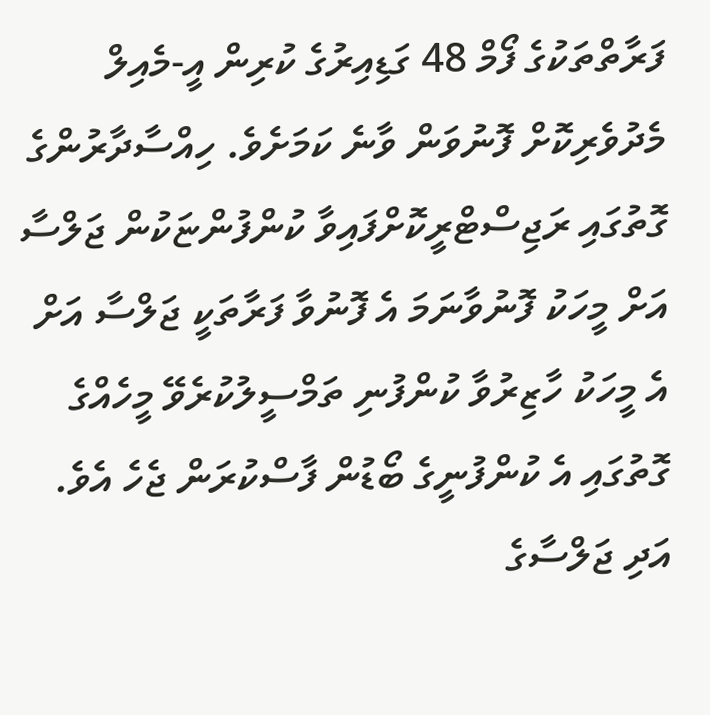ފަރާތްތަކުގެ ފޯމް 48 ގަޑިއިރުގެ ކުރިން އީ-މެއިލް މެދުވެރިކޮށް ފޮނުވަން ވާނެ ކަމަށެވެ. ހިއްސާދާރުންގެ ގޮތުގައި ރަޖިސްޓްރީކޮށްފައިވާ ކުންފުންޏަކުން ޖަލްސާ އަށް މީހަކު ފޮނުވާނަމަ އެ ފޮނުވާ ފަރާތަކީ ޖަލްސާ އަށް އެ މީހަކު ހާޒިރުވާ ކުންފުނި ތަމްސީލުކުރެވޭ މީހެއްގެ ގޮތުގައި އެ ކުންފުނީގެ ބޯޑުން ފާސްކުރަން ޖެހެ އެވެ. އަދި ޖަލްސާގެ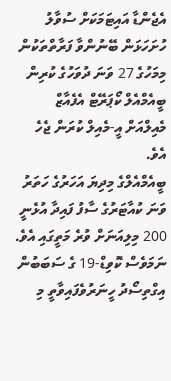އެޖެންޑާ އައިޓަމަކަށް ސުވާލު ހުށަހަޅަން ބޭނުންވާ ފަރާތްތަކުން މިމަހުގެ 27 ވަނަ ދުވަހުގެ ކުރިން ބީއެމްއެލް ކޯޕަރޭޓް އެފެއާޒް މެއިލްއަށް އީ-މެއިލް ކުރަން ޖެހެ އެވެ.
ބީއެމްއެލްގެ މިދިޔަ އަހަރުގެ ހަތަރު ވަނަ ކުއާޓަރުގެ ސާފު ފައިދާ އުޅެނީ 200 މިލިއަނަށް ވުރެ މަތީގައި އެވެ. ނަމަވެސް ކޮވިޑް-19 ގެ ސަބަބުން އިގްތިސޯދު ހީނަރުވެފައިވާތީ މި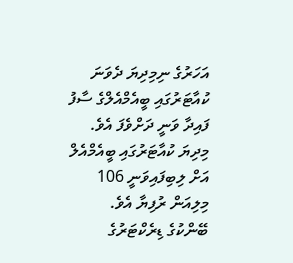އަހަރުގެ ނިމިދިޔަ ދެވަނަ ކުއާޓަރުގައި ބީއެމްއެލްގެ ސާފު ފައިދާ ވަނީ ދަށްވެފަ އެވެ. މިދިޔަ ކުއާޓަރުގައި ބީއެމްއެލް އަށް ލިބިފައިވަނީ 106 މިލިއަން ރުފިޔާ އެވެ.
ބޭންކުގެ ޑިރެކްޓަރުގެ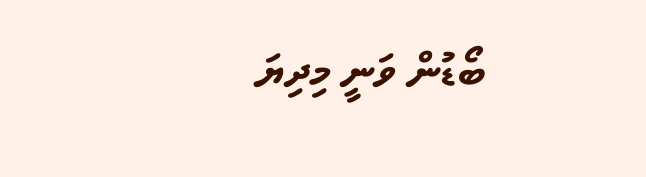ބޯޑުން ވަނީ މިދިޔަ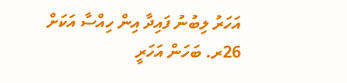އަހަރު ލިބުނު ފައިދާ އިން ހިއްސާ އަކަށް 26ރ. ބަހަން އަހަރީ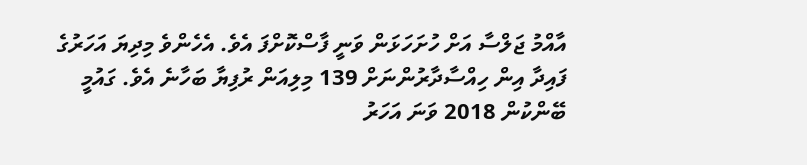އާއްމު ޖަލްސާ އަށް ހުށަހަޅަން ވަނީ ފާސްކޮށްފަ އެވެ. އެހެންވެ މިދިޔަ އަހަރުގެ ފައިދާ އިން ހިއްސާދާރުންނަށް 139 މިލިއަން ރުފިޔާ ބަހާނެ އެވެ. ގައުމީ ބޭންކުން 2018 ވަނަ އަހަރު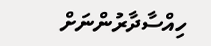ހިއްސާދާރުންނަށް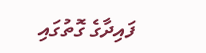ފައިދާގެ ގޮތުގައި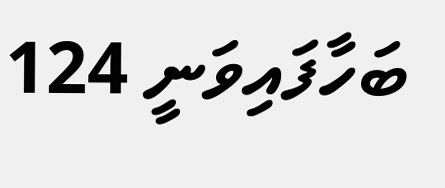ބަހާފައިވަނީ 124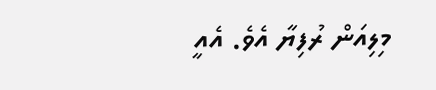މިލިއަން ރުފިޔާ އެވެ. އެއީ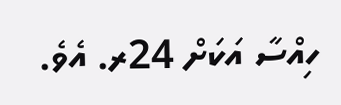ހިއްސާ އަކަށް 24ރ. އެވެ.